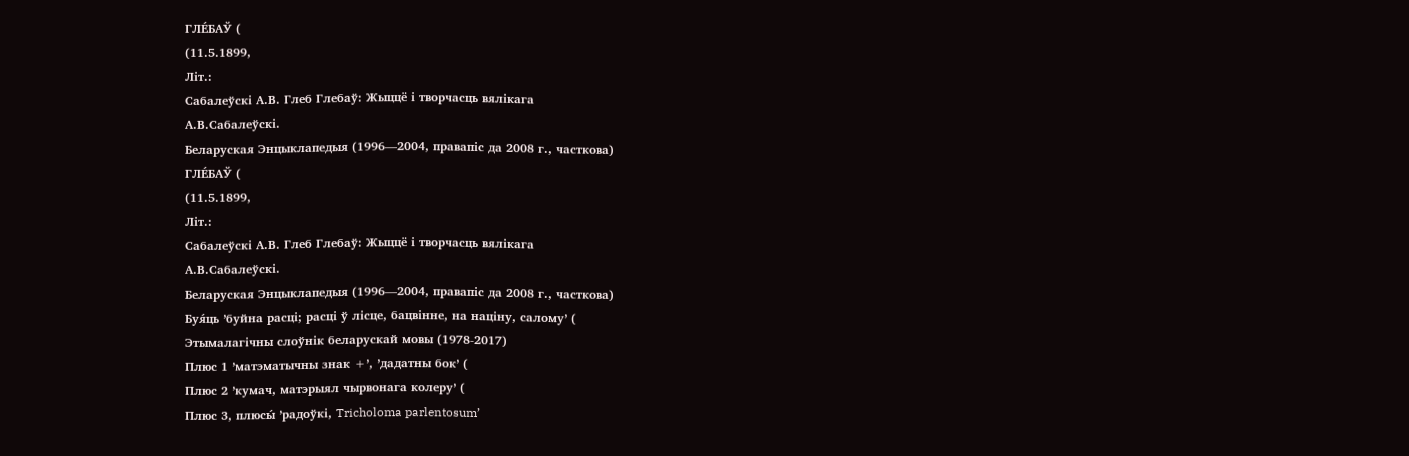ГЛЕ́БАЎ (
(11.5.1899,
Літ.:
Сабалеўскі А.В. Глеб Глебаў: Жыццё і творчасць вялікага
А.В.Сабалеўскі.
Беларуская Энцыклапедыя (1996—2004, правапіс да 2008 г., часткова)
ГЛЕ́БАЎ (
(11.5.1899,
Літ.:
Сабалеўскі А.В. Глеб Глебаў: Жыццё і творчасць вялікага
А.В.Сабалеўскі.
Беларуская Энцыклапедыя (1996—2004, правапіс да 2008 г., часткова)
Буя́ць ’буйна расці; расці ў лісце, бацвінне, на націну, салому’ (
Этымалагічны слоўнік беларускай мовы (1978-2017)
Плюс 1 ’матэматычны знак +’, ’дадатны бок’ (
Плюс 2 ’кумач, матэрыял чырвонага колеру’ (
Плюс 3, плюсы́ ’радоўкі, Tricholoma parlentosum’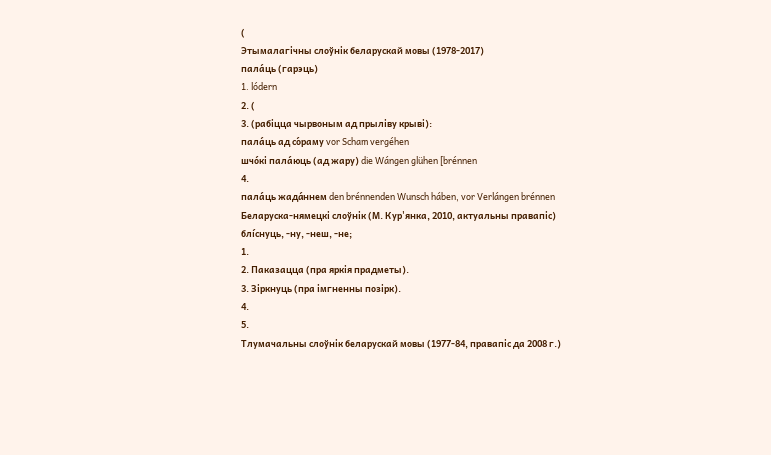(
Этымалагічны слоўнік беларускай мовы (1978-2017)
пала́ць (гарэць)
1. lódern
2. (
3. (рабіцца чырвоным ад прыліву крыві):
пала́ць ад со́раму vor Scham vergéhen
шчо́кі пала́юць (ад жару) die Wángen glühen [brénnen
4.
пала́ць жада́ннем den brénnenden Wunsch háben, vor Verlángen brénnen
Беларуска-нямецкі слоўнік (М. Кур'янка, 2010, актуальны правапіс)
блі́снуць, ‑ну, ‑неш, ‑не;
1.
2. Паказацца (пра яркія прадметы).
3. Зіркнуць (пра імгненны позірк).
4.
5.
Тлумачальны слоўнік беларускай мовы (1977-84, правапіс да 2008 г.)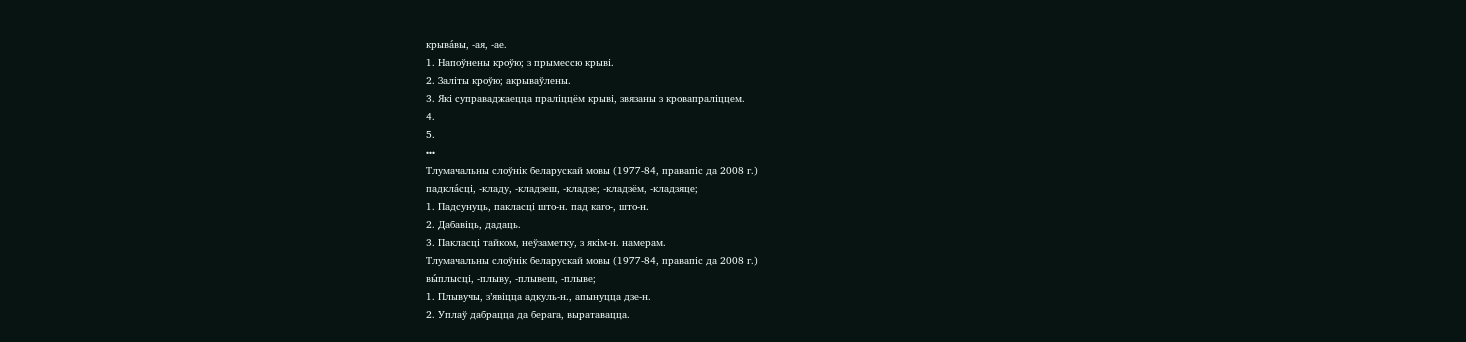крыва́вы, ‑ая, ‑ае.
1. Напоўнены кроўю; з прымессю крыві.
2. Заліты кроўю; акрываўлены.
3. Які суправаджаецца праліццём крыві, звязаны з кровапраліццем.
4.
5.
•••
Тлумачальны слоўнік беларускай мовы (1977-84, правапіс да 2008 г.)
падкла́сці, ‑кладу, ‑кладзеш, ‑кладзе; ‑кладзём, ‑кладзяце;
1. Падсунуць, пакласці што‑н. пад каго‑, што‑н.
2. Дабавіць, дадаць.
3. Пакласці тайком, неўзаметку, з якім‑н. намерам.
Тлумачальны слоўнік беларускай мовы (1977-84, правапіс да 2008 г.)
вы́плысці, ‑плыву, ‑плывеш, ‑плыве;
1. Плывучы, з’явіцца адкуль‑н., апынуцца дзе‑н.
2. Уплаў дабрацца да берага, выратавацца.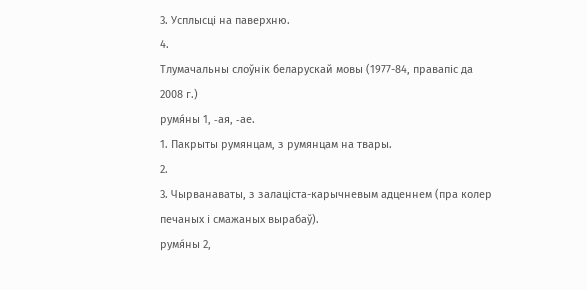3. Усплысці на паверхню.
4.
Тлумачальны слоўнік беларускай мовы (1977-84, правапіс да 2008 г.)
румя́ны 1, ‑ая, ‑ае.
1. Пакрыты румянцам, з румянцам на твары.
2.
3. Чырванаваты, з залаціста-карычневым адценнем (пра колер печаных і смажаных вырабаў).
румя́ны 2,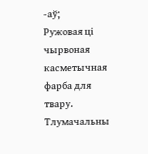‑аў;
Ружовая ці чырвоная касметычная фарба для твару.
Тлумачальны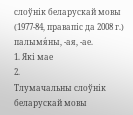слоўнік беларускай мовы (1977-84, правапіс да 2008 г.)
палымя́ны, ‑ая, ‑ае.
1. Які мае
2.
Тлумачальны слоўнік беларускай мовы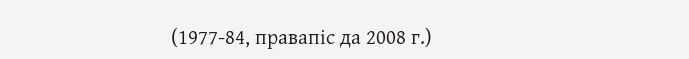(1977-84, правапіс да 2008 г.)